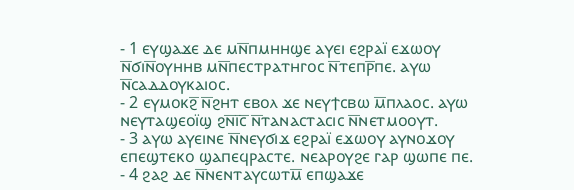- 1 ⲉⲩϣⲁϫⲉ ⲇⲉ ⲙⲛ̅ⲡⲙⲏⲏϣⲉ ⲁⲩⲉⲓ ⲉϩⲣⲁⲓ̈ ⲉϫⲱⲟⲩ ⲛ̅ϭⲓⲛ̅ⲟⲩⲏⲏⲃ ⲙⲛ̅ⲡⲉⲥⲧⲣⲁⲧⲏⲅⲟⲥ ⲛ̅ⲧⲉⲡⲣ̅ⲡⲉ. ⲁⲩⲱ ⲛ̅ⲥⲁⲇⲇⲟⲩⲕⲁⲓⲟⲥ.
- 2 ⲉⲩⲙⲟⲕϩ̅ ⲛ̅ϩⲏⲧ ⲉⲃⲟⲗ ϫⲉ ⲛⲉⲩϯⲥⲃⲱ ⲙ̅ⲡⲗⲁⲟⲥ. ⲁⲩⲱ ⲛⲉⲩⲧⲁϣⲉⲟⲓ̈ϣ ϩⲛ̅ⲓ̅ⲥ̅ ⲛ̅ⲧⲁⲛⲁⲥⲧⲁⲥⲓⲥ ⲛ̅ⲛⲉⲧⲙⲟⲟⲩⲧ.
- 3 ⲁⲩⲱ ⲁⲩⲉⲓⲛⲉ ⲛ̅ⲛⲉⲩϭⲓϫ ⲉϩⲣⲁⲓ̈ ⲉϫⲱⲟⲩ ⲁⲩⲛⲟϫⲟⲩ ⲉⲡⲉϣⲧⲉⲕⲟ ϣⲁⲡⲉϥⲣⲁⲥⲧⲉ. ⲛⲉⲁⲣⲟⲩϩⲉ ⲅⲁⲣ ϣⲱⲡⲉ ⲡⲉ.
- 4 ϩⲁϩ ⲇⲉ ⲛ̅ⲛⲉⲛⲧⲁⲩⲥⲱⲧⲙ̅ ⲉⲡϣⲁϫⲉ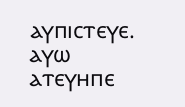ⲁⲩⲡⲓⲥⲧⲉⲩⲉ. ⲁⲩⲱ ⲁⲧⲉⲩⲏⲡⲉ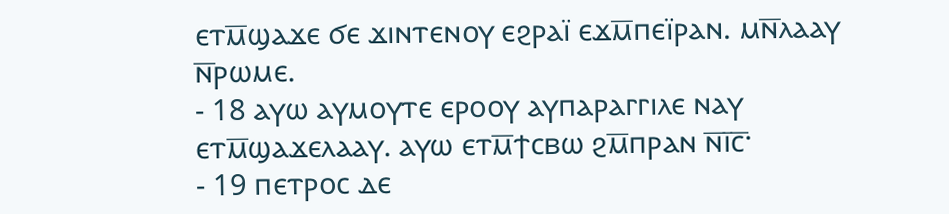ⲉⲧⲙ̅ϣⲁϫⲉ ϭⲉ ϫⲓⲛⲧⲉⲛⲟⲩ ⲉϩⲣⲁⲓ̈ ⲉϫⲙ̅ⲡⲉⲓ̈ⲣⲁⲛ. ⲙⲛ̅ⲗⲁⲁⲩ ⲛ̅ⲣⲱⲙⲉ.
- 18 ⲁⲩⲱ ⲁⲩⲙⲟⲩⲧⲉ ⲉⲣⲟⲟⲩ ⲁⲩⲡⲁⲣⲁⲅⲅⲓⲗⲉ ⲛⲁⲩ ⲉⲧⲙ̅ϣⲁϫⲉⲗⲁⲁⲩ. ⲁⲩⲱ ⲉⲧⲙ̅ϯⲥⲃⲱ ϩⲙ̅ⲡⲣⲁⲛ ⲛ̅ⲓ̅ⲥ̅·
- 19 ⲡⲉⲧⲣⲟⲥ ⲇⲉ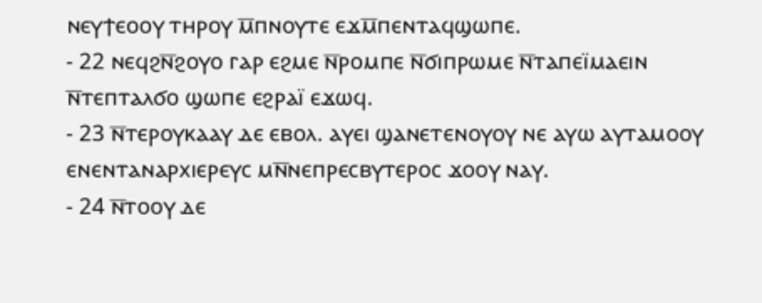ⲛⲉⲩϯⲉⲟⲟⲩ ⲧⲏⲣⲟⲩ ⲙ̅ⲡⲛⲟⲩⲧⲉ ⲉϫⲙ̅ⲡⲉⲛⲧⲁϥϣⲱⲡⲉ.
- 22 ⲛⲉϥϩⲛ̅ϩⲟⲩⲟ ⲅⲁⲣ ⲉϩⲙⲉ ⲛ̅ⲣⲟⲙⲡⲉ ⲛ̅ϭⲓⲡⲣⲱⲙⲉ ⲛ̅ⲧⲁⲡⲉⲓ̈ⲙⲁⲉⲓⲛ ⲛ̅ⲧⲉⲡⲧⲁⲗϭⲟ ϣⲱⲡⲉ ⲉϩⲣⲁⲓ̈ ⲉϫⲱϥ.
- 23 ⲛ̅ⲧⲉⲣⲟⲩⲕⲁⲁⲩ ⲇⲉ ⲉⲃⲟⲗ. ⲁⲩⲉⲓ ϣⲁⲛⲉⲧⲉⲛⲟⲩⲟⲩ ⲛⲉ ⲁⲩⲱ ⲁⲩⲧⲁⲙⲟⲟⲩ ⲉⲛⲉⲛⲧⲁⲛⲁⲣⲭⲓⲉⲣⲉⲩⲥ ⲙⲛ̅ⲛⲉⲡⲣⲉⲥⲃⲩⲧⲉⲣⲟⲥ ϫⲟⲟⲩ ⲛⲁⲩ.
- 24 ⲛ̅ⲧⲟⲟⲩ ⲇⲉ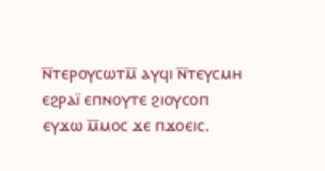ⲛ̅ⲧⲉⲣⲟⲩⲥⲱⲧⲙ̅ ⲁⲩϥⲓ ⲛ̅ⲧⲉⲩⲥⲙⲏ ⲉϩⲣⲁⲓ̈ ⲉⲡⲛⲟⲩⲧⲉ ϩⲓⲟⲩⲥⲟⲡ ⲉⲩϫⲱ ⲙ̅ⲙⲟⲥ ϫⲉ ⲡϫⲟⲉⲓⲥ.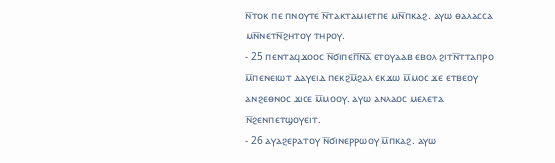ⲛ̅ⲧⲟⲕ ⲡⲉ ⲡⲛⲟⲩⲧⲉ ⲛ̅ⲧⲁⲕⲧⲁⲙⲓⲉⲧⲡⲉ ⲙⲛ̅ⲡⲕⲁϩ. ⲁⲩⲱ ⲑⲁⲗⲁⲥⲥⲁ ⲙⲛ̅ⲛⲉⲧⲛ̅ϩⲏⲧⲟⲩ ⲧⲏⲣⲟⲩ.
- 25 ⲡⲉⲛⲧⲁϥϫⲟⲟⲥ ⲛ̅ϭⲓⲡⲉⲡ̅ⲛ̅ⲁ̅ ⲉⲧⲟⲩⲁⲁⲃ ⲉⲃⲟⲗ ϩⲓⲧⲛ̅ⲧⲧⲁⲡⲣⲟ ⲙ̅ⲡⲉⲛⲉⲓⲱⲧ ⲇⲁⲩⲉⲓⲇ ⲡⲉⲕϩⲙ̅ϩⲁⲗ ⲉⲕϫⲱ ⲙ̅ⲙⲟⲥ ϫⲉ ⲉⲧⲃⲉⲟⲩ ⲁⲛϩⲉⲑⲛⲟⲥ ϫⲓⲥⲉ ⲙ̅ⲙⲟⲟⲩ. ⲁⲩⲱ ⲁⲛⲗⲁⲟⲥ ⲙⲉⲗⲉⲧⲁ ⲛ̅ϩⲉⲛⲡⲉⲧϣⲟⲩⲉⲓⲧ.
- 26 ⲁⲩⲁϩⲉⲣⲁⲧⲟⲩ ⲛ̅ϭⲓⲛⲉⲣⲣⲱⲟⲩ ⲙ̅ⲡⲕⲁϩ. ⲁⲩⲱ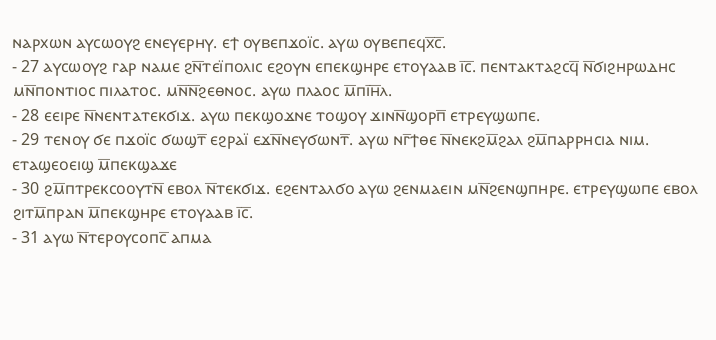ⲛⲁⲣⲭⲱⲛ ⲁⲩⲥⲱⲟⲩϩ ⲉⲛⲉⲩⲉⲣⲏⲩ. ⲉϯ ⲟⲩⲃⲉⲡϫⲟⲓ̈ⲥ. ⲁⲩⲱ ⲟⲩⲃⲉⲡⲉϥⲭ̅ⲥ̅.
- 27 ⲁⲩⲥⲱⲟⲩϩ ⲅⲁⲣ ⲛⲁⲙⲉ ϩⲛ̅ⲧⲉⲓ̈ⲡⲟⲗⲓⲥ ⲉϩⲟⲩⲛ ⲉⲡⲉⲕϣⲏⲣⲉ ⲉⲧⲟⲩⲁⲁⲃ ⲓ̅ⲥ̅. ⲡⲉⲛⲧⲁⲕⲧⲁϩⲥϥ̅ ⲛ̅ϭⲓϩⲏⲣⲱⲇⲏⲥ ⲙⲛ̅ⲡⲟⲛⲧⲓⲟⲥ ⲡⲓⲗⲁⲧⲟⲥ. ⲙⲛ̅ⲛ̅ϩⲉⲑⲛⲟⲥ. ⲁⲩⲱ ⲡⲗⲁⲟⲥ ⲙ̅ⲡⲓ̅ⲏ̅ⲗ.
- 28 ⲉⲉⲓⲣⲉ ⲛ̅ⲛⲉⲛⲧⲁⲧⲉⲕϭⲓϫ. ⲁⲩⲱ ⲡⲉⲕϣⲟϫⲛⲉ ⲧⲟϣⲟⲩ ϫⲓⲛⲛ̅ϣⲟⲣⲡ̅ ⲉⲧⲣⲉⲩϣⲱⲡⲉ.
- 29 ⲧⲉⲛⲟⲩ ϭⲉ ⲡϫⲟⲓ̈ⲥ ϭⲱϣⲧ̅ ⲉϩⲣⲁⲓ̈ ⲉϫⲛ̅ⲛⲉⲩϭⲱⲛⲧ̅. ⲁⲩⲱ ⲛⲅ̅ϯⲑⲉ ⲛ̅ⲛⲉⲕϩⲙ̅ϩⲁⲗ ϩⲙ̅ⲡⲁⲣⲣⲏⲥⲓⲁ ⲛⲓⲙ. ⲉⲧⲁϣⲉⲟⲉⲓϣ ⲙ̅ⲡⲉⲕϣⲁϫⲉ
- 30 ϩⲙ̅ⲡⲧⲣⲉⲕⲥⲟⲟⲩⲧⲛ̅ ⲉⲃⲟⲗ ⲛ̅ⲧⲉⲕϭⲓϫ. ⲉϩⲉⲛⲧⲁⲗϭⲟ ⲁⲩⲱ ϩⲉⲛⲙⲁⲉⲓⲛ ⲙⲛ̅ϩⲉⲛϣⲡⲏⲣⲉ. ⲉⲧⲣⲉⲩϣⲱⲡⲉ ⲉⲃⲟⲗ ϩⲓⲧⲙ̅ⲡⲣⲁⲛ ⲙ̅ⲡⲉⲕϣⲏⲣⲉ ⲉⲧⲟⲩⲁⲁⲃ ⲓ̅ⲥ̅.
- 31 ⲁⲩⲱ ⲛ̅ⲧⲉⲣⲟⲩⲥⲟⲡⲥ̅ ⲁⲡⲙⲁ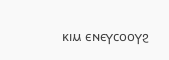ⲕⲓⲙ ⲉⲛⲉⲩⲥⲟⲟⲩϩ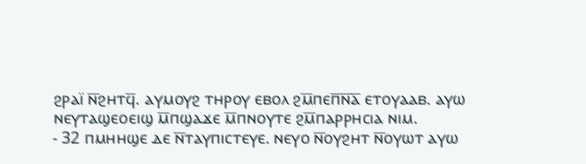ϩⲣⲁⲓ̈ ⲛ̅ϩⲏⲧϥ̅. ⲁⲩⲙⲟⲩϩ ⲧⲏⲣⲟⲩ ⲉⲃⲟⲗ ϩⲙ̅ⲡⲉⲡ̅ⲛ̅ⲁ̅ ⲉⲧⲟⲩⲁⲁⲃ. ⲁⲩⲱ ⲛⲉⲩⲧⲁϣⲉⲟⲉⲓϣ ⲙ̅ⲡϣⲁϫⲉ ⲙ̅ⲡⲛⲟⲩⲧⲉ ϩⲙ̅ⲡⲁⲣⲣⲏⲥⲓⲁ ⲛⲓⲙ.
- 32 ⲡⲙⲏⲏϣⲉ ⲇⲉ ⲛ̅ⲧⲁⲩⲡⲓⲥⲧⲉⲩⲉ. ⲛⲉⲩⲟ ⲛ̅ⲟⲩϩⲏⲧ ⲛ̅ⲟⲩⲱⲧ ⲁⲩⲱ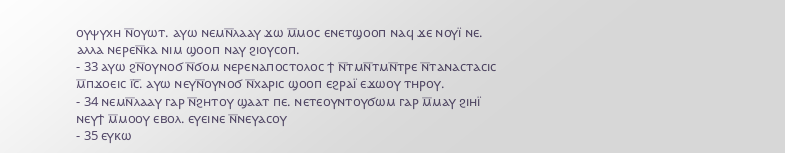ⲟⲩⲯⲩⲭⲏ ⲛ̅ⲟⲩⲱⲧ. ⲁⲩⲱ ⲛⲉⲙⲛ̅ⲗⲁⲁⲩ ϫⲱ ⲙ̅ⲙⲟⲥ ⲉⲛⲉⲧϣⲟⲟⲡ ⲛⲁϥ ϫⲉ ⲛⲟⲩⲓ̈ ⲛⲉ. ⲁⲗⲗⲁ ⲛⲉⲣⲉⲛ̅ⲕⲁ ⲛⲓⲙ ϣⲟⲟⲡ ⲛⲁⲩ ϩⲓⲟⲩⲥⲟⲡ.
- 33 ⲁⲩⲱ ϩⲛ̅ⲟⲩⲛⲟϭ ⲛ̅ϭⲟⲙ ⲛⲉⲣⲉⲛⲁⲡⲟⲥⲧⲟⲗⲟⲥ ϯ ⲛ̅ⲧⲙⲛ̅ⲧⲙⲛ̅ⲧⲣⲉ ⲛ̅ⲧⲁⲛⲁⲥⲧⲁⲥⲓⲥ ⲙ̅ⲡϫⲟⲉⲓⲥ ⲓ̅ⲥ̅. ⲁⲩⲱ ⲛⲉⲩⲛ̅ⲟⲩⲛⲟϭ ⲛ̅ⲭⲁⲣⲓⲥ ϣⲟⲟⲡ ⲉϩⲣⲁⲓ̈ ⲉϫⲱⲟⲩ ⲧⲏⲣⲟⲩ.
- 34 ⲛⲉⲙⲛ̅ⲗⲁⲁⲩ ⲅⲁⲣ ⲛ̅ϩⲏⲧⲟⲩ ϣⲁⲁⲧ ⲡⲉ. ⲛⲉⲧⲉⲟⲩⲛⲧⲟⲩϭⲱⲙ ⲅⲁⲣ ⲙ̅ⲙⲁⲩ ϩⲓⲏⲓ̈ ⲛⲉⲩϯ ⲙ̅ⲙⲟⲟⲩ ⲉⲃⲟⲗ. ⲉⲩⲉⲓⲛⲉ ⲛ̅ⲛⲉⲩⲁⲥⲟⲩ
- 35 ⲉⲩⲕⲱ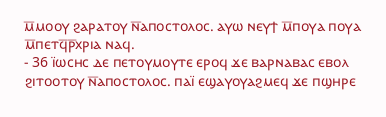ⲙ̅ⲙⲟⲟⲩ ϩⲁⲣⲁⲧⲟⲩ ⲛ̅ⲁⲡⲟⲥⲧⲟⲗⲟⲥ. ⲁⲩⲱ ⲛⲉⲩϯ ⲙ̅ⲡⲟⲩⲁ ⲡⲟⲩⲁ ⲙ̅ⲡⲉⲧϥ̅ⲣ̅ⲭⲣⲓⲁ ⲛⲁϥ.
- 36 ⲓ̈ⲱⲥⲏⲥ ⲇⲉ ⲡⲉⲧⲟⲩⲙⲟⲩⲧⲉ ⲉⲣⲟϥ ϫⲉ ⲃⲁⲣⲛⲁⲃⲁⲥ ⲉⲃⲟⲗ ϩⲓⲧⲟⲟⲧⲟⲩ ⲛ̅ⲁⲡⲟⲥⲧⲟⲗⲟⲥ. ⲡⲁⲓ̈ ⲉϣⲁⲩⲟⲩⲁϩⲙⲉϥ ϫⲉ ⲡϣⲏⲣⲉ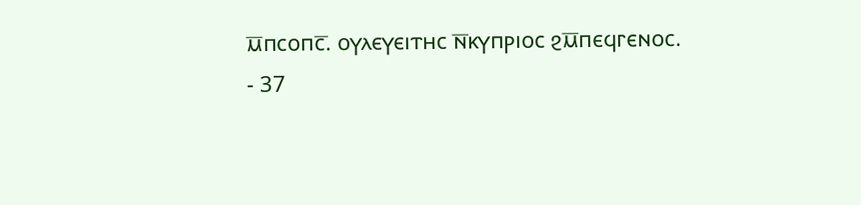ⲙ̅ⲡⲥⲟⲡⲥ̅. ⲟⲩⲗⲉⲩⲉⲓⲧⲏⲥ ⲛ̅ⲕⲩⲡⲣⲓⲟⲥ ϩⲙ̅ⲡⲉϥⲅⲉⲛⲟⲥ.
- 37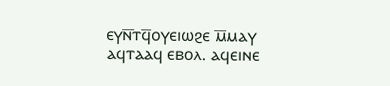ⲉⲩⲛ̅ⲧϥ̅ⲟⲩⲉⲓⲱϩⲉ ⲙ̅ⲙⲁⲩ ⲁϥⲧⲁⲁϥ ⲉⲃⲟⲗ. ⲁϥⲉⲓⲛⲉ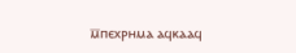ⲙ̅ⲡⲉⲭⲣⲏⲙⲁ ⲁϥⲕⲁⲁϥ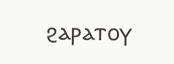ϩⲁⲣⲁⲧⲟⲩ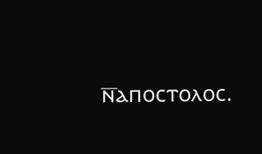ⲛ̅ⲁⲡⲟⲥⲧⲟⲗⲟⲥ.